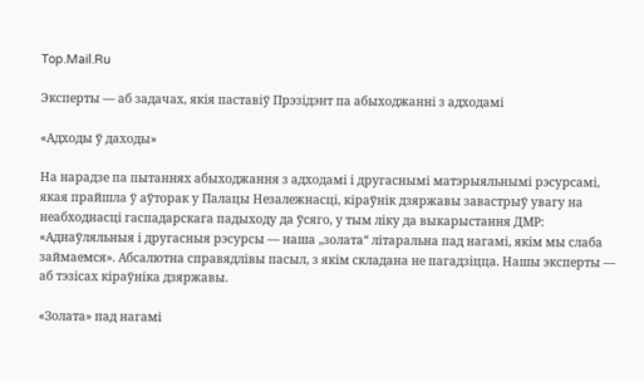Top.Mail.Ru

Эксперты — аб задачах, якія паставіў Прэзідэнт па абыходжанні з адходамі

«Адходы ў даходы»

На нарадзе па пытаннях абыходжання з адходамі і другаснымі матэрыяльнымі рэсурсамі, якая прайшла ў аўторак у Палацы Незалежнасці, кіраўнік дзяржавы завастрыў увагу на неабходнасці гаспадарскага падыходу да ўсяго, у тым ліку да выкарыстання ДМР: «Аднаўляльныя і другасныя рэсурсы — наша „золата“ літаральна пад нагамі, якім мы слаба займаемся». Абсалютна справядлівы пасыл, з якім складана не пагадзіцца. Нашы эксперты — аб тэзісах кіраўніка дзяржавы.

«Золата» пад нагамі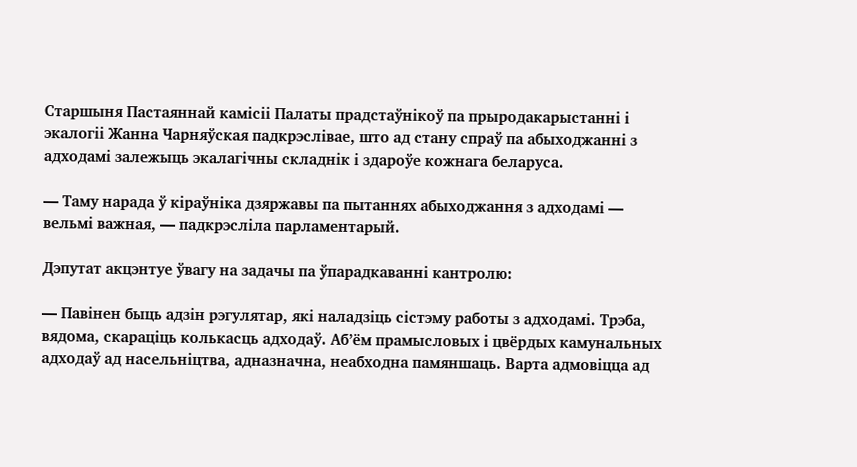Старшыня Пастаяннай камісіі Палаты прадстаўнікоў па прыродакарыстанні і экалогіі Жанна Чарняўская падкрэслівае, што ад стану спраў па абыходжанні з адходамі залежыць экалагічны складнік і здароўе кожнага беларуса.

— Таму нарада ў кіраўніка дзяржавы па пытаннях абыходжання з адходамі — вельмі важная, — падкрэсліла парламентарый.

Дэпутат акцэнтуе ўвагу на задачы па ўпарадкаванні кантролю:

— Павінен быць адзін рэгулятар, які наладзіць сістэму работы з адходамі. Трэба, вядома, скараціць колькасць адходаў. Аб’ём прамысловых і цвёрдых камунальных адходаў ад насельніцтва, адназначна, неабходна памяншаць. Варта адмовіцца ад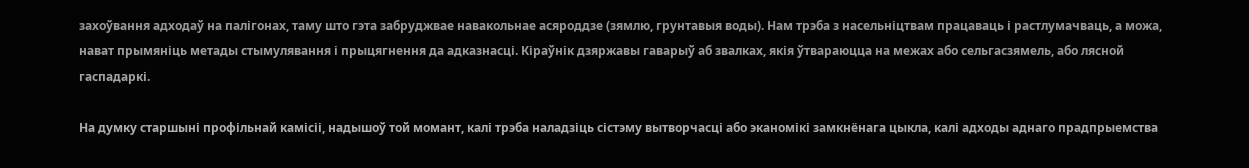захоўвання адходаў на палігонах, таму што гэта забруджвае навакольнае асяроддзе (зямлю, грунтавыя воды). Нам трэба з насельніцтвам працаваць і растлумачваць, а можа, нават прымяніць метады стымулявання і прыцягнення да адказнасці. Кіраўнік дзяржавы гаварыў аб звалках, якія ўтвараюцца на межах або сельгасзямель, або лясной гаспадаркі.

На думку старшыні профільнай камісіі, надышоў той момант, калі трэба наладзіць сістэму вытворчасці або эканомікі замкнёнага цыкла, калі адходы аднаго прадпрыемства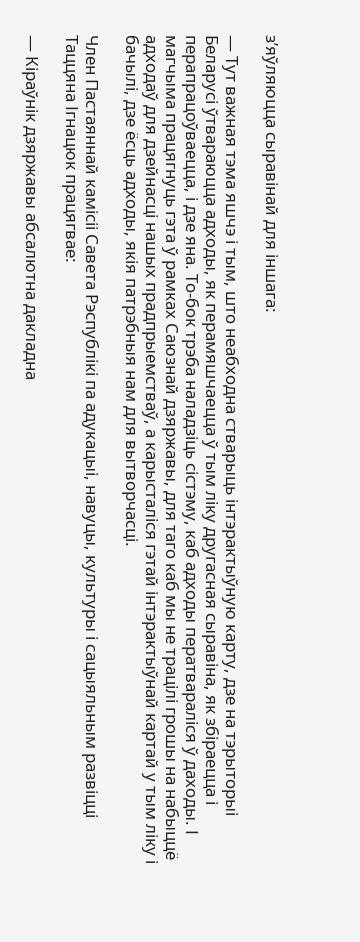з’яўляюцца сыравінай для іншага:

— Тут важная тэма яшчэ і тым, што неабходна стварыць інтэрактыўную карту, дзе на тэрыторыі Беларусі ўтвараюцца адходы, як перамяшчаецца ў тым ліку другасная сыравіна, як збіраецца і перапрацоўваецца, і дзе яна. То-бок трэба наладзіць сістэму, каб адходы ператвараліся ў даходы. І магчыма працягнуць гэта ў рамках Саюзнай дзяржавы, для таго каб мы не трацілі грошы на набыццё адходаў для дзейнасці нашых прадпрыемстваў, а карысталіся гэтай інтэрактыўнай картай у тым ліку і бачылі, дзе ёсць адходы, якія патрэбныя нам для вытворчасці.

Член Пастаяннай камісіі Савета Рэспублікі па адукацыі, навуцы, культуры і сацыяльным развіцці Таццяна Ігнацюк працягвае:

— Кіраўнік дзяржавы абсалютна дакладна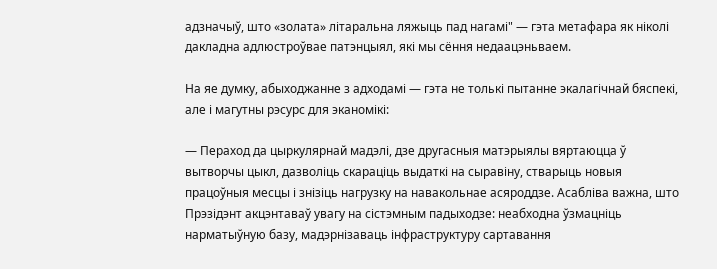адзначыў, што «золата» літаральна ляжыць пад нагамі" — гэта метафара як ніколі дакладна адлюстроўвае патэнцыял, які мы сёння недаацэньваем.

На яе думку, абыходжанне з адходамі — гэта не толькі пытанне экалагічнай бяспекі, але і магутны рэсурс для эканомікі:

— Пераход да цыркулярнай мадэлі, дзе другасныя матэрыялы вяртаюцца ў вытворчы цыкл, дазволіць скараціць выдаткі на сыравіну, стварыць новыя працоўныя месцы і знізіць нагрузку на навакольнае асяроддзе. Асабліва важна, што Прэзідэнт акцэнтаваў увагу на сістэмным падыходзе: неабходна ўзмацніць нарматыўную базу, мадэрнізаваць інфраструктуру сартавання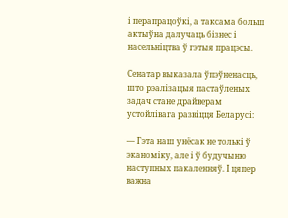і перапрацоўкі, а таксама больш актыўна далучаць бізнес і насельніцтва ў гэтыя працэсы.

Сенатар выказала ўпэўненасць, што рэалізацыя пастаўленых задач стане драйверам устойлівага развіцця Беларусі:

— Гэта наш унёсак не толькі ў эканоміку, але і ў будучыню наступных пакаленняў. І цяпер важна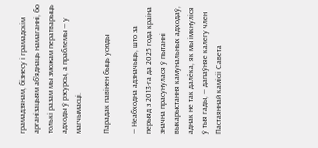грамадзянам, бізнесу і грамадскім арганізацыям аб’яднаць намаганні, бо толькі разам мы зможам ператварыць адходы ў рэсурсы, а праблемы — у магчымасці.

Парадак павінен быць усюды

— Неабходна адзначыць, што за перыяд з 2013-га да 2025 года краіна значна прасунулася ў пытанні выкарыстання камунальных адходаў, аднак не так далёка, як мы імкнуліся ў тыя гады, — дапаўняе калегу член Пастаяннай камісіі Савета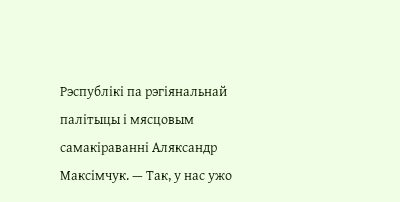Рэспублікі па рэгіянальнай палітыцы і мясцовым самакіраванні Аляксандр Максімчук. — Так, у нас ужо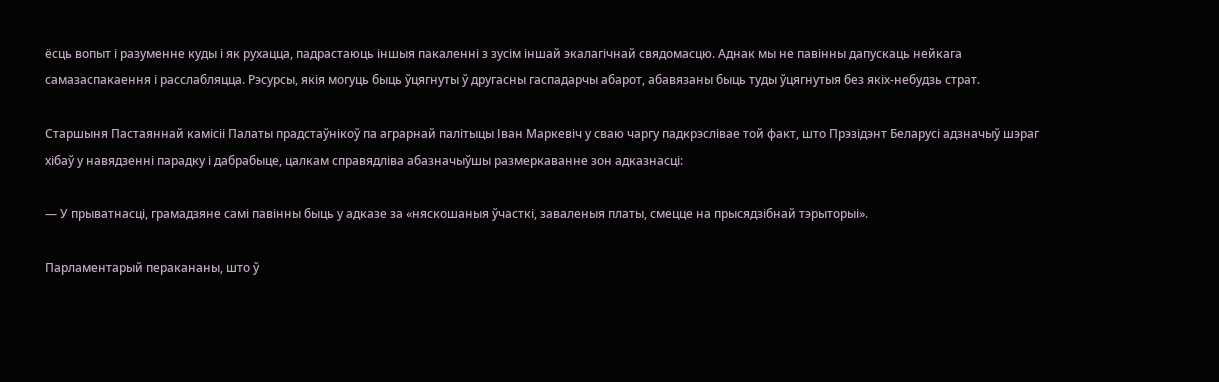ёсць вопыт і разуменне куды і як рухацца, падрастаюць іншыя пакаленні з зусім іншай экалагічнай свядомасцю. Аднак мы не павінны дапускаць нейкага самазаспакаення і расслабляцца. Рэсурсы, якія могуць быць ўцягнуты ў другасны гаспадарчы абарот, абавязаны быць туды ўцягнутыя без якіх-небудзь страт.

Старшыня Пастаяннай камісіі Палаты прадстаўнікоў па аграрнай палітыцы Іван Маркевіч у сваю чаргу падкрэслівае той факт, што Прэзідэнт Беларусі адзначыў шэраг хібаў у навядзенні парадку і дабрабыце, цалкам справядліва абазначыўшы размеркаванне зон адказнасці:

— У прыватнасці, грамадзяне самі павінны быць у адказе за «няскошаныя ўчасткі, заваленыя платы, смецце на прысядзібнай тэрыторыі».

Парламентарый перакананы, што ў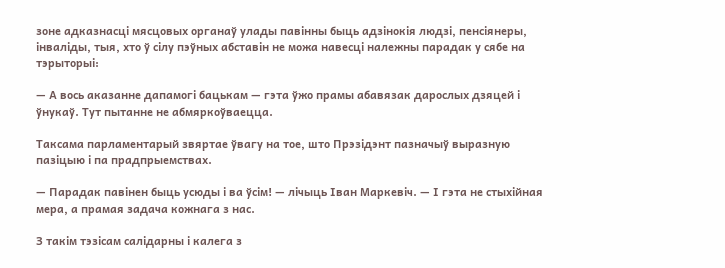зоне адказнасці мясцовых органаў улады павінны быць адзінокія людзі, пенсіянеры, інваліды, тыя, хто ў сілу пэўных абставін не можа навесці належны парадак у сябе на тэрыторыі:

— А вось аказанне дапамогі бацькам — гэта ўжо прамы абавязак дарослых дзяцей і ўнукаў. Тут пытанне не абмяркоўваецца.

Таксама парламентарый звяртае ўвагу на тое, што Прэзідэнт пазначыў выразную пазіцыю і па прадпрыемствах.

— Парадак павінен быць усюды і ва ўсім! — лічыць Іван Маркевіч. — І гэта не стыхійная мера, а прамая задача кожнага з нас.

З такім тэзісам салідарны і калега з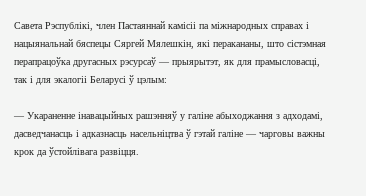Савета Рэспублікі, член Пастаяннай камісіі па міжнародных справах і нацыянальнай бяспецы Сяргей Мялешкін, які перакананы, што сістэмная перапрацоўка другасных рэсурсаў — прыярытэт, як для прамысловасці, так і для экалогіі Беларусі ў цэлым:

— Укараненне інавацыйных рашэнняў у галіне абыходжання з адходамі, дасведчанасць і адказнасць насельніцтва ў гэтай галіне — чарговы важны крок да ўстойлівага развіцця.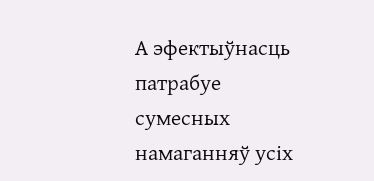А эфектыўнасць патрабуе сумесных намаганняў усіх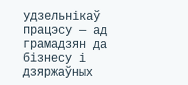удзельнікаў працэсу — ад грамадзян да бізнесу і дзяржаўных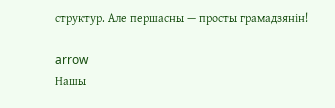структур. Але першасны — просты грамадзянін!

arrow
Нашы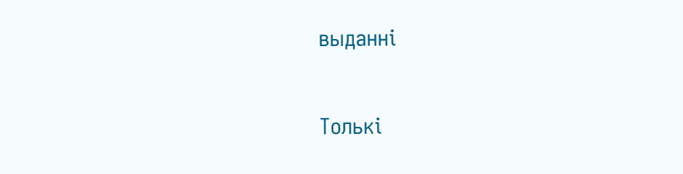выданні

Толькі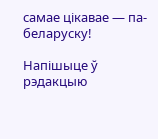самае цікавае — па-беларуску!

Напішыце ў рэдакцыю